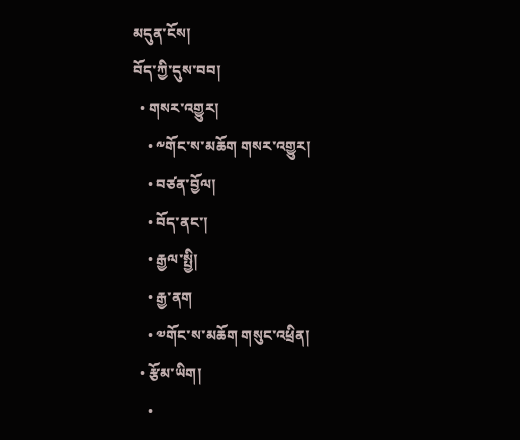མདུན་ངོས།
བོད་ཀྱི་དུས་བབ།
  • གསར་འགྱུར།
    • ༸གོང་ས་མཆོག གསར་འགྱུར།
    • བཙན་བྱོལ།
    • བོད་ནང་།
    • རྒྱལ་སྤྱི།
    • རྒྱ་ནག
    • ༧གོང་ས་མཆོག གསུང་འཕྲིན།
  • རྩོམ་ཡིག།
    •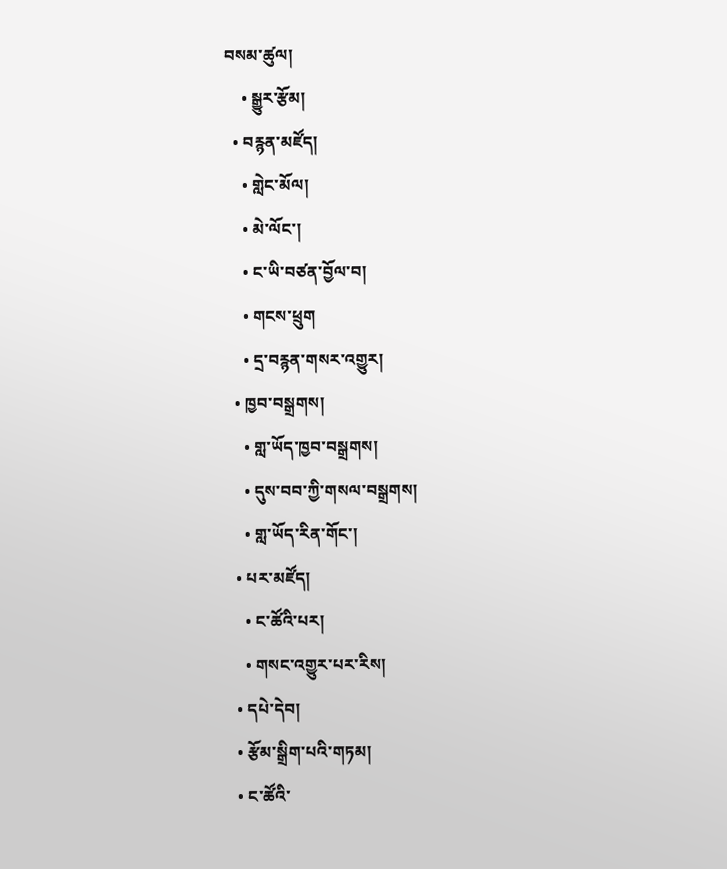བསམ་ཚུལ།
    • སྒྱུར་རྩོམ།
  • བརྙན་མཛོད།
    • གླེང་མོལ།
    • མེ་ལོང་།
    • ང་ཡི་བཙན་བྱོལ་བ།
    • གངས་ཕྲུག
    • དྲ་བརྙན་གསར་འགྱུར།
  • ཁྱབ་བསྒྲགས།
    • གླ་ཡོད་ཁྱབ་བསྒྲགས།
    • དུས་བབ་ཀྱི་གསལ་བསྒྲགས།
    • གླ་ཡོད་རིན་གོང་།
  • པར་མཛོད།
    • ང་ཚོའི་པར།
    • གསང་འགྱུར་པར་རིས།
  • དཔེ་དེབ།
  • རྩོམ་སྒྲིག་པའི་གཏམ།
  • ང་ཚོའི་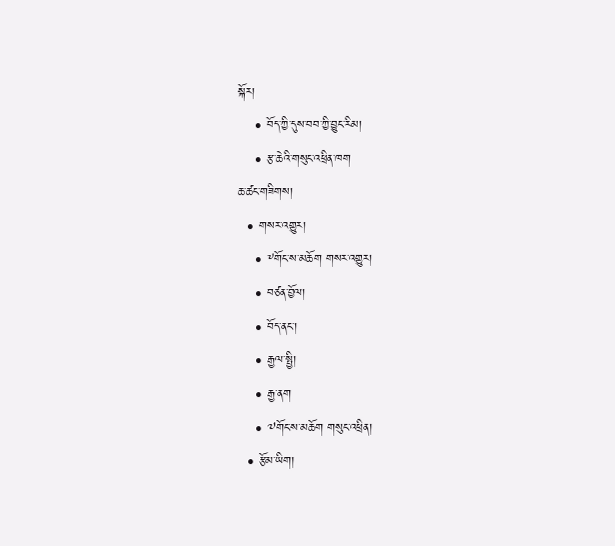སྐོར།
    • བོད་ཀྱི་དུས་བབ་ཀྱི་བྱུང་རིམ།
    • རྩ་ཆེའི་གསུང་འཕྲིན་ཁག
ཆ་ཚང་གཟིགས།
  • གསར་འགྱུར།
    • ༸གོང་ས་མཆོག གསར་འགྱུར།
    • བཙན་བྱོལ།
    • བོད་ནང་།
    • རྒྱལ་སྤྱི།
    • རྒྱ་ནག
    • ༧གོང་ས་མཆོག གསུང་འཕྲིན།
  • རྩོམ་ཡིག།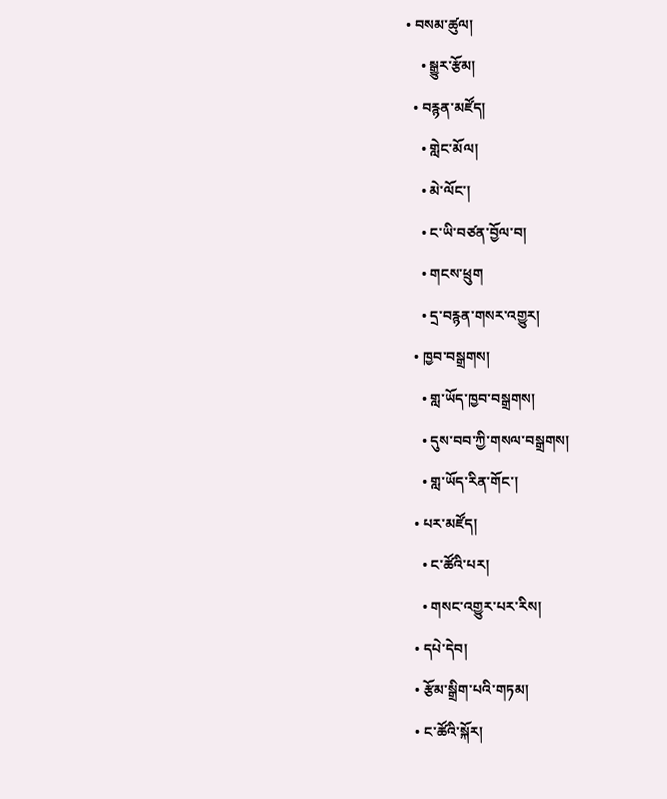• བསམ་ཚུལ།
    • སྒྱུར་རྩོམ།
  • བརྙན་མཛོད།
    • གླེང་མོལ།
    • མེ་ལོང་།
    • ང་ཡི་བཙན་བྱོལ་བ།
    • གངས་ཕྲུག
    • དྲ་བརྙན་གསར་འགྱུར།
  • ཁྱབ་བསྒྲགས།
    • གླ་ཡོད་ཁྱབ་བསྒྲགས།
    • དུས་བབ་ཀྱི་གསལ་བསྒྲགས།
    • གླ་ཡོད་རིན་གོང་།
  • པར་མཛོད།
    • ང་ཚོའི་པར།
    • གསང་འགྱུར་པར་རིས།
  • དཔེ་དེབ།
  • རྩོམ་སྒྲིག་པའི་གཏམ།
  • ང་ཚོའི་སྐོར།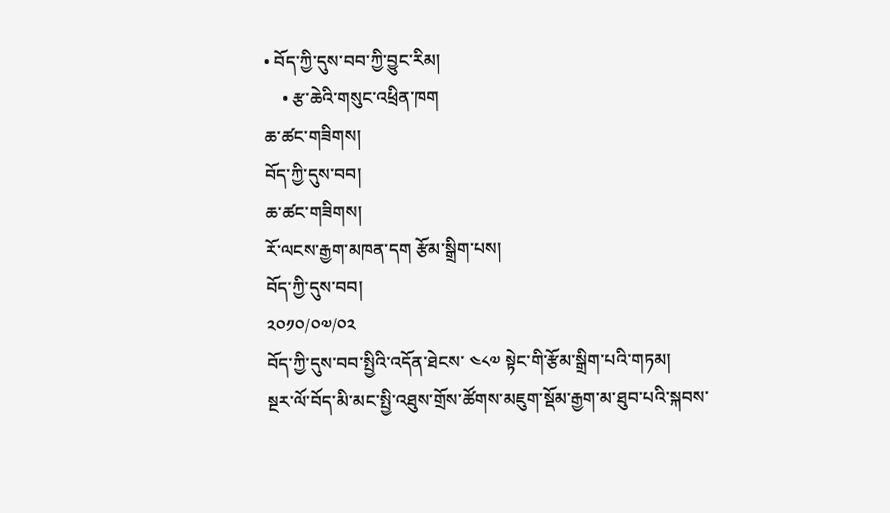• བོད་ཀྱི་དུས་བབ་ཀྱི་བྱུང་རིམ།
    • རྩ་ཆེའི་གསུང་འཕྲིན་ཁག
ཆ་ཚང་གཟིགས།
བོད་ཀྱི་དུས་བབ།
ཆ་ཚང་གཟིགས།
རོ་ལངས་རྒྱག་མཁན་དག རྩོམ་སྒྲིག་པས།
བོད་ཀྱི་དུས་བབ།
༢༠༡༠/༠༧/༠༢
བོད་ཀྱི་དུས་བབ་སྤྱིའི་འདོན་ཐེངས་ ༤༨༧ སྟེང་གི་རྩོམ་སྒྲིག་པའི་གཏམ།
སྔར་ལོ་བོད་མི་མང་སྤྱི་འཐུས་གྲོས་ཚོགས་མཇུག་སྡོམ་རྒྱག་མ་ཐུབ་པའི་སྐབས་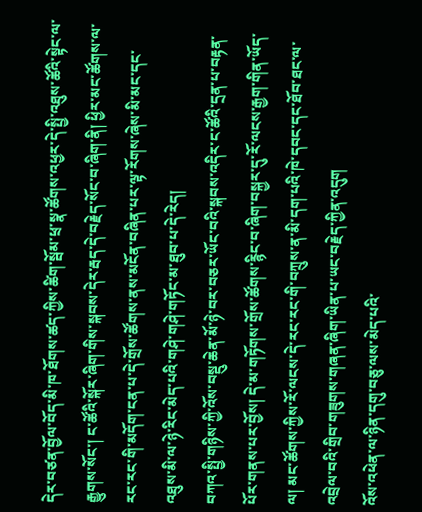དེར་བཙན་བྱོལ་བོད་མི་ཁ་ཐོགས་ཚད་ཀྱིས་ཚིག་སྦོམ་ཕྲ་སྣ་ཚོགས་འཕྱར་དེ་སྤྱི་འཐུས་ཚོའི་སྟེང་ལ་རྒྱུགས་སོང་། ང་ཚོའི་སྐོར་ཞིག་གིས་སྐབས་དེར་རྦད་དེ་བརྗེད་སོང་བ་ཞིག་ནི། ཕྱིར་མང་ཚོགས་ལ་རང་རང་གི་མདོག་ངན་པ་དེ་གྲོས་ཚོགས་ནས་མངོན་བཞིན་པར་ལྟ་རོགས་ཞེས་མི་མང་དང་འཐུས་མི་ལ་ཉེ་རིང་མེད་པའི་གཤེ་གཤེ་གཏོང་མ་ཐུབ་པ་དེ་རེད།
བཀའ་སྤྱི་གཉིས་ཀྱི་འོས་བསྡུ་ཆེན་མོ་ཉེ་བར་བཅར་ཡོང་བའི་སྐབས་འདིར་ང་ཚོའི་དྲན་པ་བརྟན་པོར་གནས་པར་བྱོས། དེ་མ་གཏོགས་གྲོས་ཚོགས་རྙིང་བ་ཞིག་བསྐྱར་དུ་རོ་ལངས་རྒྱག་གིན་ཡོད་ལ། མང་ཚོགས་ཀྱིས་རོ་ལངས་དེ་རང་རང་གི་བཀྲུས་ན་མི་དག་པའི་ཁེ་དབང་དང་ཐོབ་ཐང་ལ་འབྲེལ་བའི་གྲིབ་གཟུགས་གཞན་ཞིག་ཡིན་པ་ཡང་བརྗེད་ཀྱིན་འདུག
འོས་འཕེན་ལ་ཉིན་དགུ་བཅུ་ལས་མེད་པའི་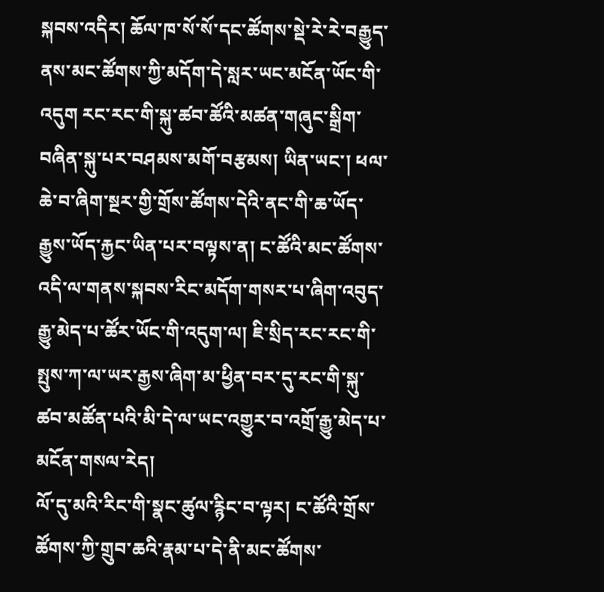སྐབས་འདིར། ཆོལ་ཁ་སོ་སོ་དང་ཚོགས་སྡེ་རེ་རེ་བརྒྱུད་ནས་མང་ཚོགས་ཀྱི་མདོག་དེ་སླར་ཡང་མངོན་ཡོང་གི་འདུག རང་རང་གི་སྐུ་ཚབ་ཚོའི་མཚན་གཞུང་སྒྲིག་བཞིན་སྐུ་པར་བཤམས་མགོ་བརྩམས། ཡིན་ཡང་། ཕལ་ཆེ་བ་ཞིག་སྔར་གྱི་གྲོས་ཚོགས་དེའི་ནང་གི་ཆ་ཡོད་རྒྱུས་ཡོད་རྐྱང་ཡིན་པར་བལྟས་ན། ང་ཚོའི་མང་ཚོགས་འདི་ལ་གནས་སྐབས་རིང་མདོག་གསར་པ་ཞིག་འབུད་རྒྱུ་མེད་པ་ཚོར་ཡོང་གི་འདུག་ལ། ཇི་སྲིད་རང་རང་གི་སྤུས་ཀ་ལ་ཡར་རྒྱས་ཞིག་མ་ཕྱིན་བར་དུ་རང་གི་སྐུ་ཚབ་མཚོན་པའི་མི་དེ་ལ་ཡང་འགྱུར་བ་འགྲོ་རྒྱུ་མེད་པ་མངོན་གསལ་རེད།
ལོ་དུ་མའི་རིང་གི་སྣང་ཚུལ་རྙིང་བ་ལྟར། ང་ཚོའི་གྲོས་ཚོགས་ཀྱི་གྲུབ་ཆའི་རྣམ་པ་དེ་ནི་མང་ཚོགས་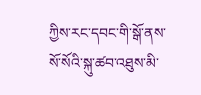ཀྱིས་རང་དབང་གི་སྒོ་ནས་སོ་སོའི་སྐུ་ཚབ་འཐུས་མི་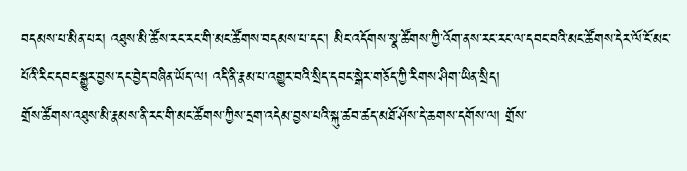བདམས་པ་མིན་པར། འཐུས་མི་ཚོས་རང་རང་གི་མང་ཚོགས་བདམས་པ་དང་། མིང་འདོགས་སྣ་ཚོགས་ཀྱི་འོག་ནས་རང་རང་ལ་དབང་བའི་མང་ཚོགས་དེར་ལོ་ངོ་མང་པོའི་རིང་དབང་སྒྱུར་བྱས་དང་བྱེད་བཞིན་ཡོད་ལ། འདི་ནི་རྣམ་པ་འགྱུར་བའི་སྲིད་དབང་སྒེར་གཅོད་ཀྱི་རིགས་ཤིག་ཡིན་སྲིད།
གྲོས་ཚོགས་འཐུས་མི་རྣམས་ནི་རང་གི་མང་ཚོགས་ཀྱིས་དྲག་འདེམ་བྱས་པའི་སྐུ་ཚབ་ཚད་མཐོ་ཤོས་དེ་ཆགས་དགོས་ལ། གྲོས་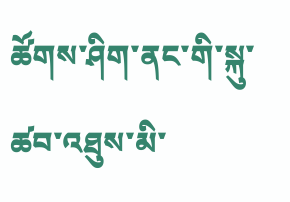ཚོགས་ཤིག་ནང་གི་སྐུ་ཚབ་འཐུས་མི་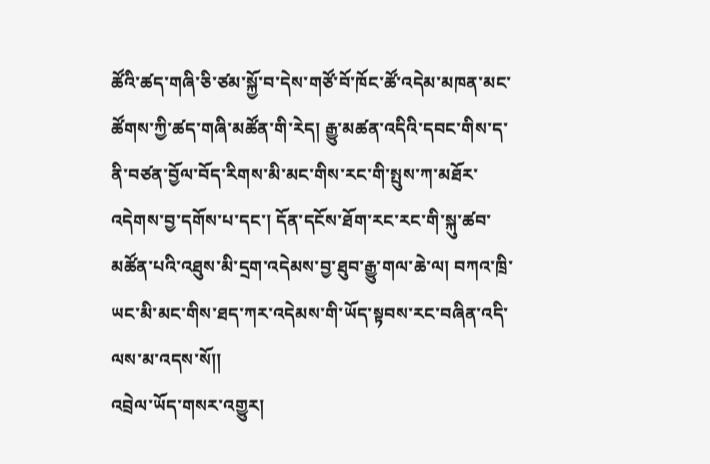ཚོའི་ཚད་གཞི་ཅི་ཙམ་སྐྱོ་བ་དེས་གཙོ་བོ་ཁོང་ཚོ་འདེམ་མཁན་མང་ཚོགས་ཀྱི་ཚད་གཞི་མཚོན་གི་རེད། རྒྱུ་མཚན་འདིའི་དབང་གིས་ད་ནི་བཙན་བྱོལ་བོད་རིགས་མི་མང་གིས་རང་གི་སྤུས་ཀ་མཐོར་འདེགས་བྱ་དགོས་པ་དང་། དོན་དངོས་ཐོག་རང་རང་གི་སྐུ་ཚབ་མཚོན་པའི་འཐུས་མི་དྲག་འདེམས་བྱ་ཐུབ་རྒྱུ་གལ་ཆེ་ལ། བཀའ་ཁྲི་ཡང་མི་མང་གིས་ཐད་ཀར་འདེམས་གི་ཡོད་སྟབས་རང་བཞིན་འདི་ལས་མ་འདས་སོ།།
འབྲེལ་ཡོད་གསར་འགྱུར།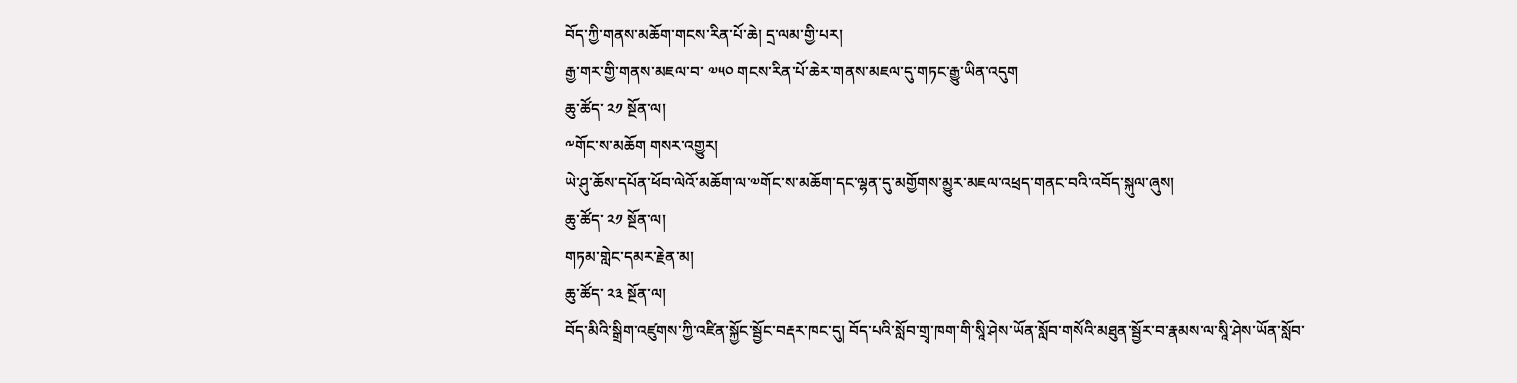བོད་ཀྱི་གནས་མཆོག་གངས་རིན་པོ་ཆེ། དྲ་ལམ་གྱི་པར།
རྒྱ་གར་གྱི་གནས་མཇལ་བ་ ༧༥༠ གངས་རིན་པོ་ཆེར་གནས་མཇལ་དུ་གཏང་རྒྱུ་ཡིན་འདུག
ཆུ་ཚོད་ ༢༡ སྔོན་ལ།
༸གོང་ས་མཆོག གསར་འགྱུར།
ཡེ་ཤུ་ཆོས་དཔོན་ཕོབ་ལེའོ་མཆོག་ལ་༧གོང་ས་མཆོག་དང་ལྷན་དུ་མགྱོགས་མྱུར་མཇལ་འཕྲད་གནང་བའི་འབོད་སྐུལ་ཞུས།
ཆུ་ཚོད་ ༢༡ སྔོན་ལ།
གཏམ་གླེང་དམར་རྗེན་མ།
ཆུ་ཚོད་ ༢༣ སྔོན་ལ།
བོད་མིའི་སྒྲིག་འཛུགས་ཀྱི་འཛིན་སྐྱོང་སྦྱོང་བརྡར་ཁང་དུ། བོད་པའི་སློབ་གྲྭ་ཁག་གི་སཱི་ཤེས་ཡོན་སློབ་གསོའི་མཐུན་སྦྱོར་བ་རྣམས་ལ་སཱི་ཤེས་ཡོན་སློབ་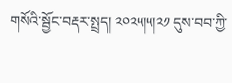གསོའི་སྦྱོང་བརྡར་སྤྲད། ༢༠༢༥།༥།༢༡ དུས་བབ་ཀྱི་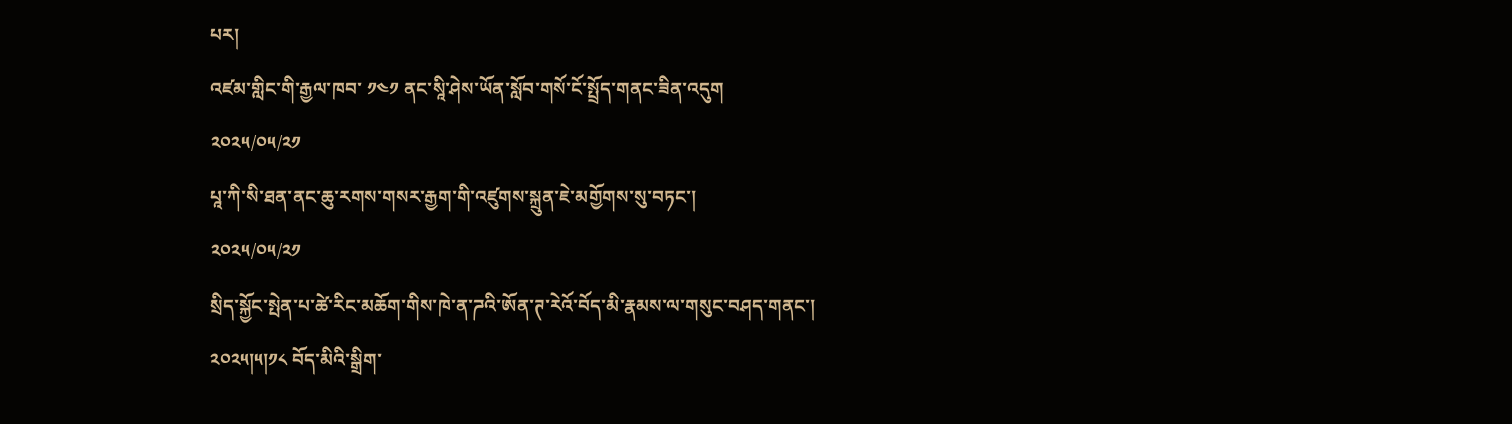པར།
འཛམ་གླིང་གི་རྒྱལ་ཁབ་ ༡༤༡ ནང་སཱི་ཤེས་ཡོན་སློབ་གསོ་ངོ་སྤྲོད་གནང་ཟིན་འདུག
༢༠༢༥/༠༥/༢༡
པཱ་ཀི་སི་ཐན་ནང་ཆུ་རགས་གསར་རྒྱག་གི་འཛུགས་སྐྲུན་ཇེ་མགྱོགས་སུ་བཏང་།
༢༠༢༥/༠༥/༢༡
སྲིད་སྐྱོང་སྤེན་པ་ཚེ་རིང་མཆོག་གིས་ཁེ་ན་ཌའི་ཨོན་ཊ་རེའོ་བོད་མི་རྣམས་ལ་གསུང་བཤད་གནང་། ༢༠༢༥།༥།༡༨ བོད་མིའི་སྒྲིག་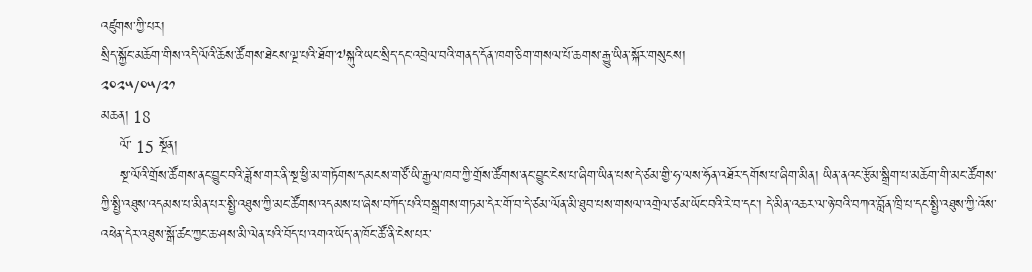འཛུགས་ཀྱི་པར།
སྲིད་སྐྱོང་མཆོག་གིས་འདི་ལོའི་ཆོས་ཚོགས་ཐེངས་ལྔ་པའི་ཐོག་༧སྐུའི་ཡང་སྲིད་དང་འབྲེལ་བའི་གནད་དོན་ཁག་ཅིག་གསལ་པོ་ཆགས་རྒྱུ་ཡིན་སྐོར་གསུངས།
༢༠༢༥/༠༥/༢༡
མཆན། 18
    ལོ་ 15 སྔོན།
    སྔ་ལོའི་གྲོས་ཚོགས་ནང་བྱུང་བའི་ཟློས་གར་ནི་སྔ་ཕྱི་མ་གཏོགས་དམངས་གཙོ་ཡི་རྒྱལ་ཁབ་ཀྱི་གྲོས་ཚོགས་ནང་བྱུང་ངེས་པ་ཞིག་ཡིན་པས་དེ་ཙམ་གྱི་ཧ་ལས་ཧོན་འཐོར་དགོས་པ་ཞིག་མིན། ཡིན་ནའང་རྩོམ་སྒྲིག་པ་མཆོག་གི་མང་ཚོགས་ཀྱི་སྤྱི་འཐུས་འདམས་པ་མིན་པར་སྤྱི་འཐུས་ཀྱི་མང་ཚོགས་འདམས་པ་ཞེས་བཀོད་པའི་བསྒྲགས་གཏམ་དེར་གོ་བ་དེ་ཙམ་ལོན་མི་ཐུབ་པས་གསལ་འགྲེལ་ཙམ་ཡོང་བའི་རེ་བ་དང་། དེ་མིན་འཆར་ལ་ཉེ་བའི་བཀའ་བློན་ཁྲི་པ་དང་སྤྱི་འཐུས་ཀྱི་འོས་འཕེན་དེར་འཐུས་སྒོ་ཚང་ཀྱང་ཆ་ཤས་མི་ལེན་པའི་བོད་པ་འགའ་ཡོད་ན་ཁོང་ཚོ་ནི་ངེས་པར་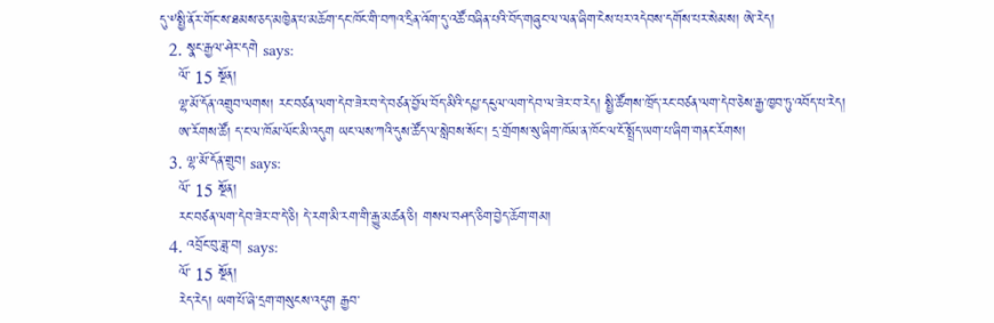དུ་༸སྤྱི་ནོར་གོང་ས་ཐམས་ཅད་མཁྱེན་པ་མཆོག་དང་ཁོང་གི་བཀའ་དྲིན་འོག་དུ་འཚོ་བཞིན་པའི་བོད་གཞུང་ལ་ལན་ཞིག་ངེས་པར་འདེབས་དགོས་པར་སེམས། ཨེ་རེད།
  2. སྣང་རྒྱལ་ཤེར་དགེ says:
    ལོ་ 15 སྔོན།
    ལྷ་མོ་དོན་འགྲུབ་ལགས། རང་བཙན་ལག་དེབ་ཟེར་བ་དེ་བཙན་བྱོལ་བོད་མིའི་དཔྱ་དངུལ་ལག་དེབ་ལ་ཟེར་བ་རེད། སྤྱི་ཚོགས་ཁྲོད་རང་བཙན་ལག་དེབ་ཅེས་རྒྱ་ཁྱབ་ཏུ་འབོད་པ་རེད།
    ཨ་རོགས་ཚོ། ད་ང་ལ་ཁོམ་ལོང་མི་འདུག ཡང་ལས་ཀའི་དུས་ཚོད་ལ་སླེབས་སོང་། དྲ་གྲོགས་སུ་ཞིག་ཁོམ་ན་ཁོང་ལ་ངོ་སྤྲོད་ཡག་པ་ཞིག་གནང་རོགས།
  3. ལྷ་མོ་དོན་གྲུབ། says:
    ལོ་ 15 སྔོན།
    རང་བཙན་ལག་དེབ་ཟེར་བ་དེ་ཅི། དེ་རག་མི་རག་གི་རྒྱུ་མཚན་ཅི། གསལ་བཤད་ཅིག་བྱེད་ཆོག་གམ།
  4. འབྲོང་བུ་ཟླ་བ། says:
    ལོ་ 15 སྔོན།
    རེད་རེད། ཡག་པོ་ཞེ་དྲག་གསུངས་འདུག རྒྱབ་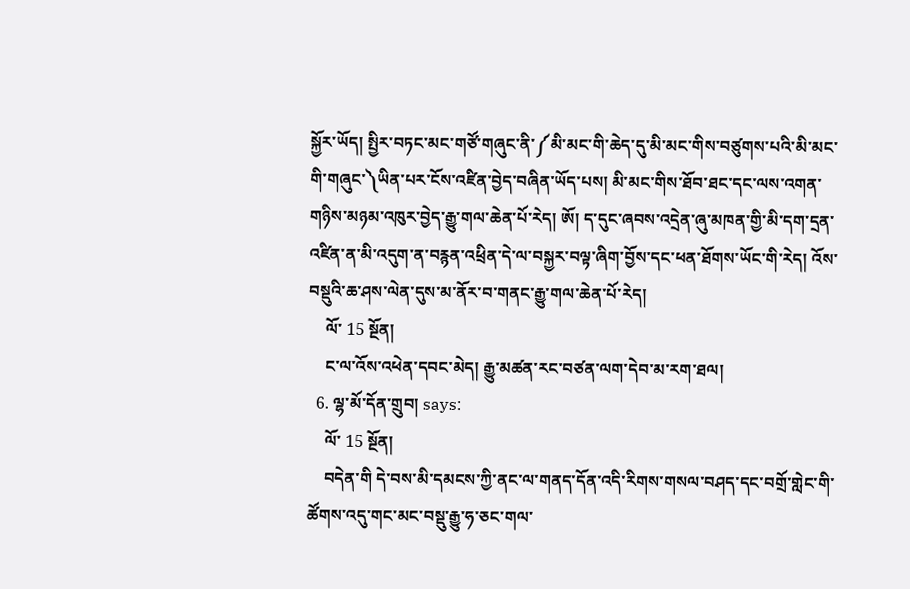སྐྱོར་ཡོད། སྤྱིར་བཏང་མང་གཙོ་གཞུང་ནི་༼མི་མང་གི་ཆེད་དུ་མི་མང་གིས་བཙུགས་པའི་མི་མང་གི་གཞུང་༽ཡིན་པར་ངོས་འཛིན་བྱེད་བཞིན་ཡོད་པས། མི་མང་གིས་ཐོབ་ཐང་དང་ལས་འགན་གཉིས་མཉམ་འཁུར་བྱེད་རྒྱུ་གལ་ཆེན་པོ་རེད། ཨོ། ད་དུང་ཞབས་འདྲེན་ཞུ་མཁན་གྱི་མི་དག་དྲན་འཛིན་ན་མི་འདུག་ན་བརྙན་འཕྲིན་དེ་ལ་བསྐྱར་བལྟ་ཞིག་བྱོས་དང་ཕན་ཐོགས་ཡོང་གི་རེད། འོས་བསྡུའི་ཆ་ཤས་ལེན་དུས་མ་ནོར་བ་གནང་རྒྱུ་གལ་ཆེན་པོ་རེད།
    ལོ་ 15 སྔོན།
    ང་ལ་འོས་འཕེན་དབང་མེད། རྒྱུ་མཚན་རང་བཙན་ལག་དེབ་མ་རག་ཐལ།
  6. ལྷ་མོ་དོན་གྲུབ། says:
    ལོ་ 15 སྔོན།
    བདེན་གི དེ་བས་མི་དམངས་ཀྱི་ནང་ལ་གནད་དོན་འདི་རིགས་གསལ་བཤད་དང་བགྲོ་གླེང་གི་ཚོགས་འདུ་གང་མང་བསྡུ་རྒྱུ་ཧ་ཅང་གལ་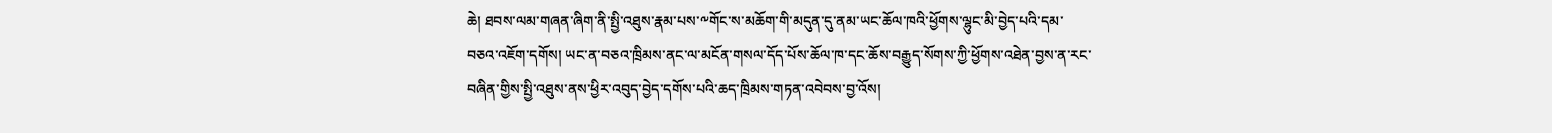ཆེ། ཐབས་ལམ་གཞན་ཞིག་ནི་སྤྱི་འཐུས་རྣམ་པས་༸གོང་ས་མཆོག་གི་མདུན་དུ་ནམ་ཡང་ཆོལ་ཁའི་ཕྱོགས་ལྷུང་མི་བྱེད་པའི་དམ་བཅའ་འཇོག་དགོས། ཡང་ན་བཅའ་ཁྲིམས་ནང་ལ་མངོན་གསལ་དོད་པོས་ཆོལ་ཁ་དང་ཆོས་བརྒྱུད་སོགས་ཀྱི་ཕྱོགས་འཐེན་བྱས་ན་རང་བཞིན་གྱིས་སྤྱི་འཐུས་ནས་ཕྱིར་འབུད་བྱེད་དགོས་པའི་ཆད་ཁྲིམས་གཏན་འབེབས་བྱ་འོས།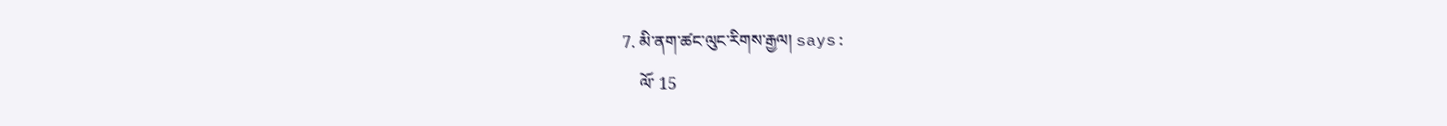7. མི་ནག་ཚང་ལུང་རིགས་རྒྱལ། says:
    ལོ་ 15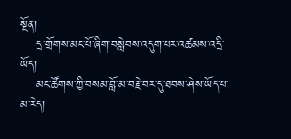སྔོན།
    དྲ་གྲོགས་མང་པོ་ཞིག་བསླེབས་འདུག་པར་འཚམས་འདྲི་ཡོད།
    མང་ཚོགས་ཀྱི་བསམ་བློ་མ་བརྗེ་བར་དུ་ཐབས་ཤེས་ཡོད་པ་མ་རེད།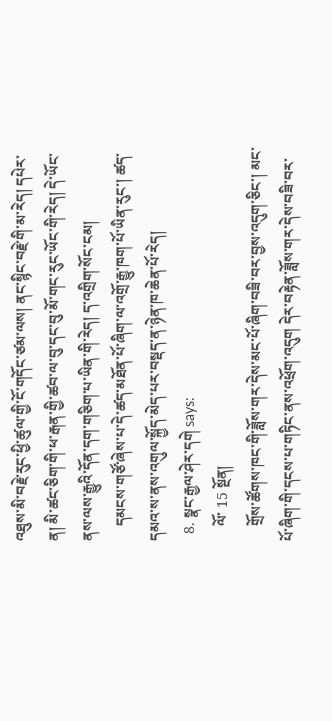འཐུས་མི་བརྗེ་རུང་ཕྱི་ཚུལ་གྱི་ངོ་གདོང་ཙམ་ལས། ནང་སྙིང་བརྗེ་གི་མ་རེད། དཔེར་ན། མི་ཚང་ཅིག་གི་ཕ་རྒན་གྱི་ཚབ་ལ་བུ་དང་བུ་མོ་གང་རུང་ཡོང་གི་རེད། དེ་ཡོང་ནས་ལས་རྒྱུའི་དོན་དག་གཅིག་པ་ཡིན་གི་རེད། ད་འགྲིག་སོང་ངམ།
    དམངས་གཙོ་ཞེས་པ་དེ་ཚད་མཐོན་པོ་ཞིག་ལ་འགྲོ་རྒྱུ་ཁག་པོ་ཡིན་རུང་། ཚད་དམའ་ས་ནས་འགུལ་སྐྱོད་མེད་པར་བསྡད་ན་ཉེན་ཁ་ཆེན་པོ་རེད།
  8. སྣང་རྒྱལ་ཤེར་དགེ says:
    ལོ་ 15 སྔོན།
    གྲོས་ཚོགས་ཁང་གི་ཟློས་གར་དེས་མང་པོ་ཞིག་བཟི་བར་བྱས་འདུག་ཅིང་། མང་པོ་ཞིག་གི་དངས་པ་གཏིང་ནས་འཕྲོག་འདུག དེར་བརྟེན་ཟློས་གར་དེས་བཟི་བར་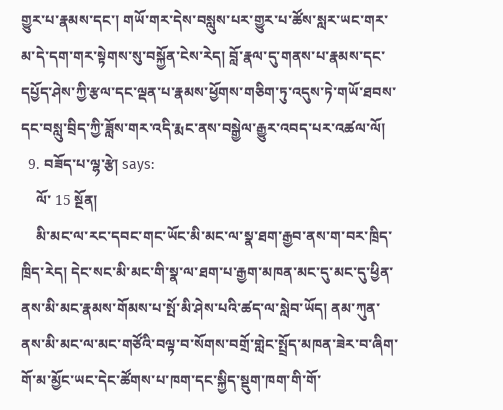གྱུར་པ་རྣམས་དང་། གཡོ་གར་དེས་བསླུས་པར་གྱུར་པ་ཚོས་སླར་ཡང་གར་མ་དེ་དག་གར་སྟེགས་སུ་བསྐྱོན་ངེས་རེད། བློ་རྣལ་དུ་གནས་པ་རྣམས་དང་དཔྱོད་ཤེས་ཀྱི་རྩལ་དང་ལྡན་པ་རྣམས་ཕྱོགས་གཅིག་ཏུ་འདུས་ཏེ་གཡོ་ཐབས་དང་བསླུ་བྲིད་ཀྱི་ཟློས་གར་འདི་རྨང་ནས་བསྒྱེལ་རྒྱུར་འབད་པར་འཚལ་ལོ།
  9. བཟོད་པ་ལྷ་རྩེ། says:
    ལོ་ 15 སྔོན།
    མི་མང་ལ་རང་དབང་གང་ཡོང་མི་མང་ལ་སྣ་ཐག་རྒྱབ་ནས་ག་བར་ཁྲིད་ཁྲིད་རེད། དེང་སང་མི་མང་གི་སྣ་ལ་ཐག་པ་རྒྱག་མཁན་མང་དུ་མང་དུ་ཕྱིན་ནས་མི་མང་རྣམས་གོམས་པ་སྤོ་མི་ཤེས་པའི་ཚད་ལ་སླེབ་ཡོད། ནམ་ཀུན་ནས་མི་མང་ལ་མང་གཙོའི་བལྟ་བ་སོགས་བགྲོ་གླེང་སྤྲོད་མཁན་ཟེར་བ་ཞིག་གོ་མ་མྱོང་ཡང་དེང་ཚོགས་པ་ཁག་དང་སྐྱིད་སྡུག་ཁག་གི་གོ་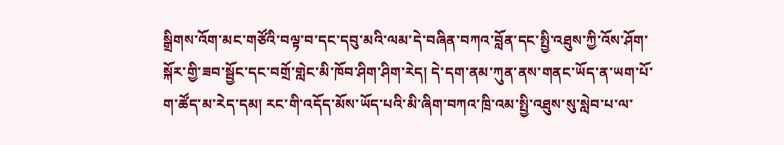སྒྲིགས་འོག་མང་གཙོའི་བལྟ་བ་དང་དབུ་མའི་ལམ་དེ་བཞིན་བཀའ་བློན་དང་སྤྱི་འཐུས་ཀྱི་འོས་ཤོག་སྐོར་གྱི་ཟབ་སྦྱོང་དང་བགྲོ་གླེང་མི་ཁོབ་ཤིག་ཤིག་རེད། དེ་དག་ནམ་ཀུན་ནས་གནང་ཡོད་ན་ཡག་པོ་ག་ཚོད་མ་རེད་དམ། རང་གི་འདོད་མོས་ཡོད་པའི་མི་ཞིག་བཀའ་ཁྲི་འམ་སྤྱི་འཐུས་སུ་སླེབ་པ་ལ་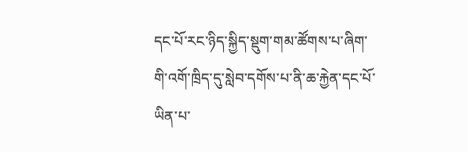དང་པོ་རང་ཉིད་སྐྱིད་སྡུག་གམ་ཚོགས་པ་ཞིག་གི་འགོ་ཁྲིད་དུ་སླེབ་དགོས་པ་ནི་ཆ་རྐྱེན་དང་པོ་ཡིན་པ་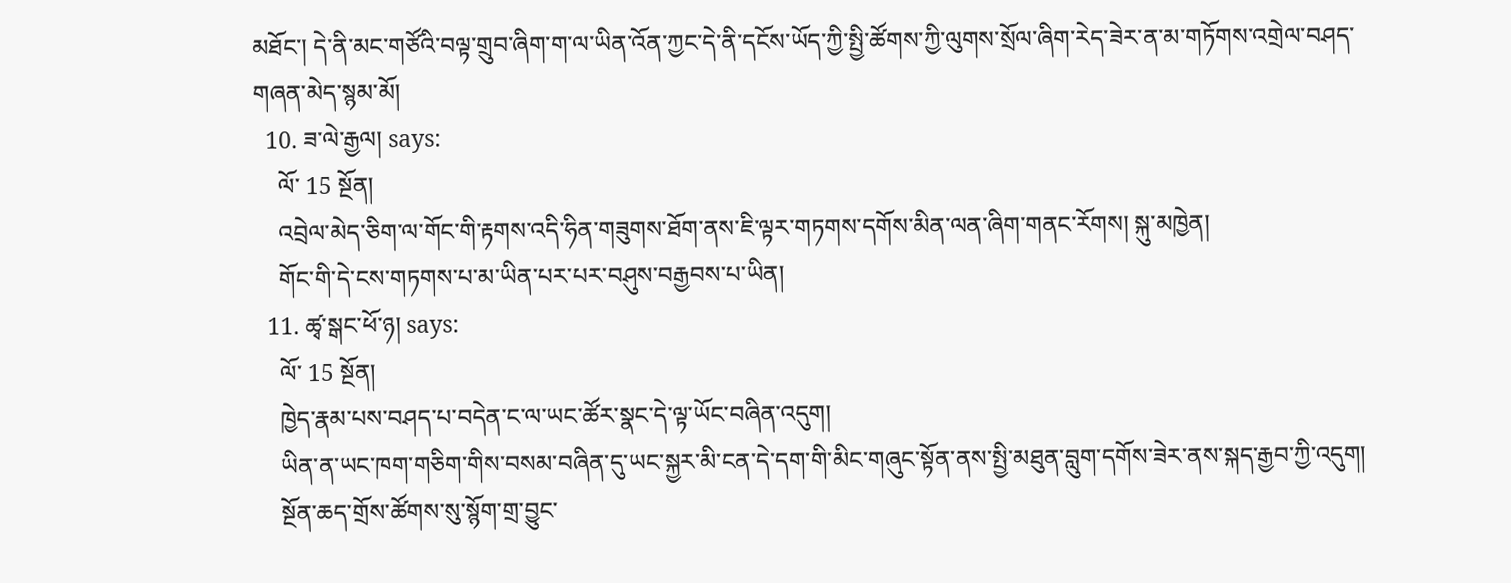མཐོང་། དེ་ནི་མང་གཙོའི་བལྟ་གྲུབ་ཞིག་ག་ལ་ཡིན་འོན་ཀྱང་དེ་ནི་དངོས་ཡོད་ཀྱི་སྤྱི་ཚོགས་ཀྱི་ལུགས་སྲོལ་ཞིག་རེད་ཟེར་ན་མ་གཏོགས་འགྲེལ་བཤད་གཞན་མེད་སྙམ་མོ།
  10. ཟ་ལེ་རྒྱལ། says:
    ལོ་ 15 སྔོན།
    འབྲེལ་མེད་ཅིག་ལ་གོང་གི་རྟགས་འདི་ཧིན་གཟུགས་ཐོག་ནས་ཇི་ལྟར་གཏགས་དགོས་མིན་ལན་ཞིག་གནང་རོགས། སྐུ་མཁྱེན།
    གོང་གི་དེ་ངས་གཏགས་པ་མ་ཡིན་པར་པར་བཤུས་བརྒྱབས་པ་ཡིན།
  11. ཚྭ་སྒང་ཕོ་ཉ། says:
    ལོ་ 15 སྔོན།
    ཁྱེད་རྣམ་པས་བཤད་པ་བདེན་ང་ལ་ཡང་ཚོར་སྣང་དེ་ལྟ་ཡོང་བཞིན་འདུག།
    ཡིན་ན་ཡང་ཁག་གཅིག་གིས་བསམ་བཞིན་དུ་ཡང་སྐྱར་མི་ངན་དེ་དག་གི་མིང་གཞུང་སྟོན་ནས་སྤྱི་མཐུན་བླུག་དགོས་ཟེར་ནས་སྐད་རྒྱབ་ཀྱི་འདུག།
    སྔོན་ཆད་གྲོས་ཚོགས་སུ་སྙོག་གྲ་བྱུང་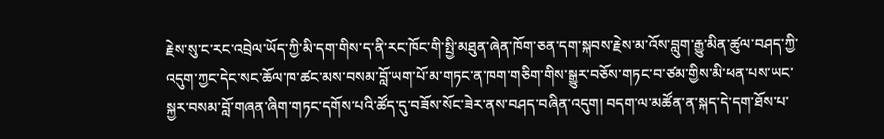རྗེས་སུ་ང་རང་འབྲེལ་ཡོད་ཀྱི་མི་དག་གིས་ད་ནི་རང་ཁོང་གི་སྤྱི་མཐུན་ཞེན་ཁོག་ཅན་དག་སྐབས་རྗེས་མ་འོས་བླུག་རྒྱུ་མིན་ཚུལ་བཤད་ཀྱི་འདུག་ཀྱང་དེང་སང་ཆོལ་ཁ་ཚང་མས་བསམ་བློ་ཡག་པོ་མ་གཏང་ན་ཁག་གཅིག་གིས་སྒྱུར་བཅོས་གཏང་བ་ཙམ་གྱིས་མི་ཕན་པས་ཡང་སྐྱར་བསམ་བློ་གཞན་ཞིག་གཏང་དགོས་པའི་ཚོད་དུ་བཟོས་སོང་ཟེར་ནས་བཤད་བཞིན་འདུག། བདག་ལ་མཚོན་ན་སྐད་དེ་དག་ཐོས་པ་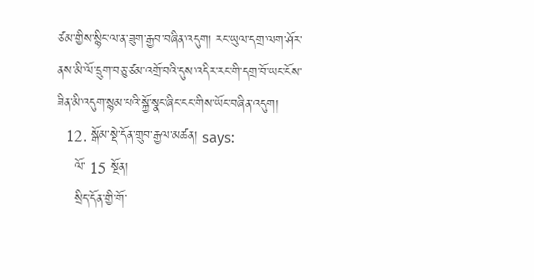ཙམ་གྱིས་སྙིང་ལ་ན་ཟུག་རྒྱབ་བཞིན་འདུག། རང་ཡུལ་དགྲ་ལག་ཤོར་ནས་མི་ལོ་དྲུག་བཅུ་ཙམ་འགྲོ་བའི་དུས་འདིར་རང་གི་དགྲ་བོ་ཡང་ངོས་ཟིན་མི་འདུག་སྙམ་པའི་སྐྱོ་སྣང་ཞིང་ངང་གིས་ཡོང་བཞིན་འདུག།
  12. སྒོམ་སྡེ་དོན་གྲུབ་རྒྱལ་མཚན། says:
    ལོ་ 15 སྔོན།
    སྲིད་དོན་གྱི་གོ་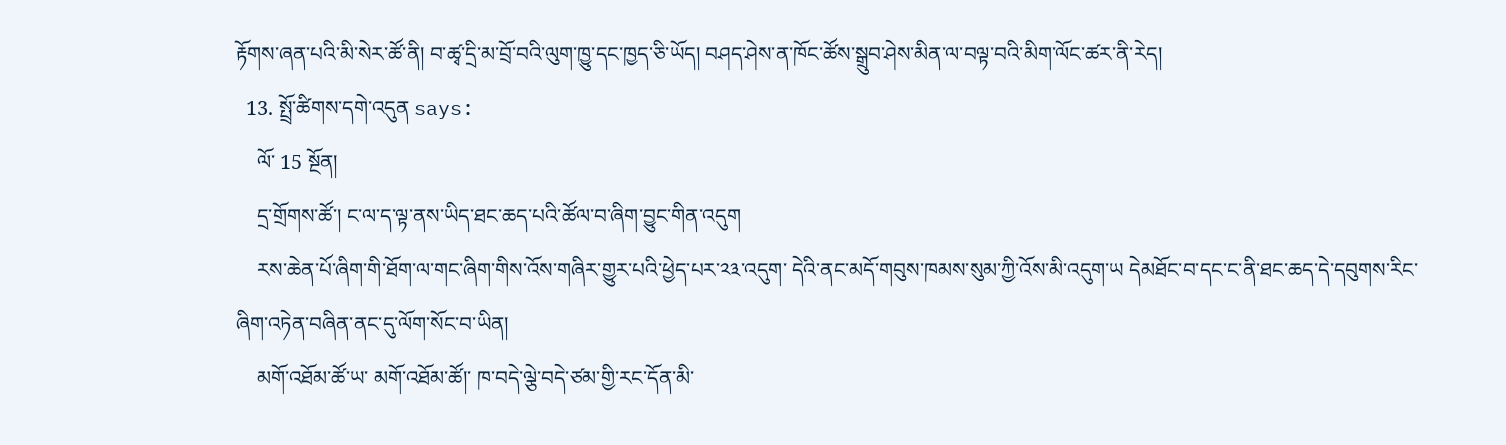རྟོགས་ཞན་པའི་མི་སེར་ཚོ་ནི། བ་ཚྭ་དྲི་མ་བྲོ་བའི་ལུག་ཁྱུ་དང་ཁྱད་ཅི་ཡོད། བཤད་ཤེས་ན་ཁོང་ཚོས་སྒྲུབ་ཤེས་མིན་ལ་བལྟ་བའི་མིག་ལོང་ཚར་ནི་རེད།
  13. སྤྲོ་ཚིགས་དགེ་འདུན says:
    ལོ་ 15 སྔོན།
    དྲ་གྲོགས་ཚོ་། ང་ལ་ད་ལྟ་ནས་ཡིད་ཐང་ཆད་པའི་ཚོལ་བ་ཞིག་བྱུང་གིན་འདུག
    རས་ཆེན་པོ་ཞིག་གི་ཐོག་ལ་གང་ཞིག་གིས་འོས་གཞིར་གྱུར་པའི་ཕྱེད་པར་༢༣་འདུག་ དེའི་ནང་མདོ་གབུས་ཁམས་སུམ་ཀྱི་འོས་མི་འདུག་ཡ དེམཐོང་བ་དང་ང་ནི་ཐང་ཆད་དེ་དབུགས་རིང་ཞིག་འཏེན་བཞིན་ནང་དུ་ལོག་སོང་བ་ཡིན།
    མགོ་འཐོམ་ཚོ་ཡ་ མགོ་འཐོམ་ཚོ།་ ཁ་བདེ་ལྕེ་བདེ་ཙམ་གྱི་རང་དོན་མི་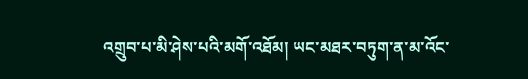འགྲུབ་པ་མི་ཤེས་པའི་མགོ་འཐོམ། ཡང་མཐར་བཏུག་ན་མ་འོང་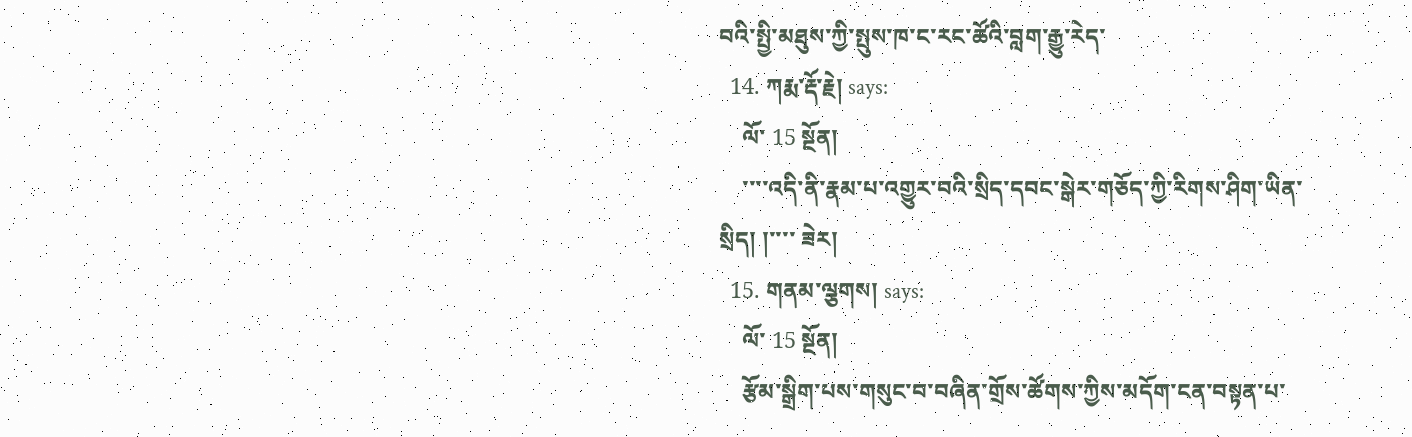བའི་སྤྱི་མཐུས་ཀྱི་སྤུས་ཁ་ང་རང་ཚོའི་བླག་རྒྱུ་རེད་
  14. ཀརྨ་རྡོ་རྗེ། says:
    ལོ་ 15 སྔོན།
    ་་་་འདི་ནི་རྣམ་པ་འགྱུར་བའི་སྲིད་དབང་སྒེར་གཅོད་ཀྱི་རིགས་ཤིག་ཡིན་སྲིད། །་་་་ ཟེར།
  15. གནམ་ལྕགས། says:
    ལོ་ 15 སྔོན།
    རྩོམ་སྒྲིག་པས་གསུང་བ་བཞིན་གྲོས་ཚོགས་ཀྱིས་མདོག་ངན་བསྟན་པ་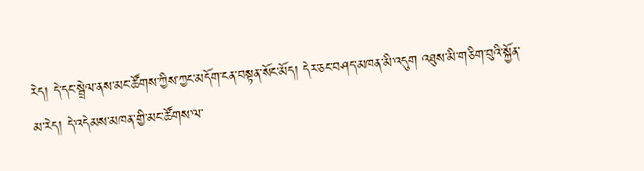རེད། དེ་དང་སྦྲེལ་ནས་མང་ཚོགས་ཀྱིས་ཀྱང་མདོག་ངན་བསྟན་སོང་མོད། དེར་ཅང་བཤད་མཁན་མི་འདུག འཐུས་མི་གཅིག་བུའི་སྐྱོན་མ་རེད། དེ་འདེམས་མཁན་གྱི་མང་ཚོགས་ལ་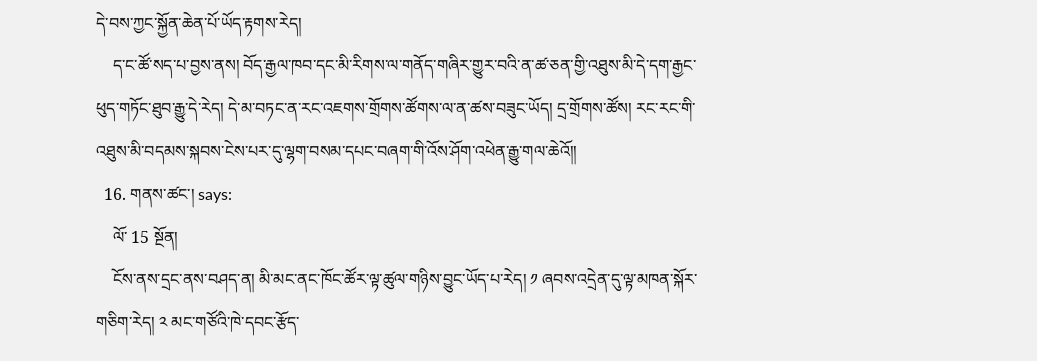དེ་བས་ཀྱང་སྐྱོན་ཆེན་པོ་ཡོད་རྟགས་རེད།
    ད་ང་ཚོ་སད་པ་བྱས་ནས། བོད་རྒྱལ་ཁབ་དང་མི་རིགས་ལ་གནོད་གཞིར་གྱུར་བའི་ན་ཚ་ཅན་གྱི་འཐུས་མི་དེ་དག་རྒྱང་ཕུད་གཏོང་ཐུབ་རྒྱུ་དེ་རེད། དེ་མ་བཏང་ན་རང་འཇགས་གྲོགས་ཚོགས་ལ་ན་ཚས་བཟུང་ཡོད། དྲ་གྲོགས་ཚོས། རང་རང་གི་འཐུས་མི་བདམས་སྐབས་ངེས་པར་དུ་ལྷག་བསམ་དཔང་བཞག་གི་འོས་ཤོག་འཕེན་རྒྱུ་གལ་ཆེའོ།།
  16. གནས་ཚང་། says:
    ལོ་ 15 སྔོན།
    ངོས་ནས་དྲང་ནས་བཤད་ན། མི་མང་ནང་ཁོང་ཚོར་ལྟ་ཚུལ་གཉིས་བྱུང་ཡོད་པ་རེད། ༡ ཞབས་འདྲེན་དུ་ལྟ་མཁན་སྐོར་གཅིག་རེད། ༢ མང་གཙོའི་ཁེ་དབང་རྩོད་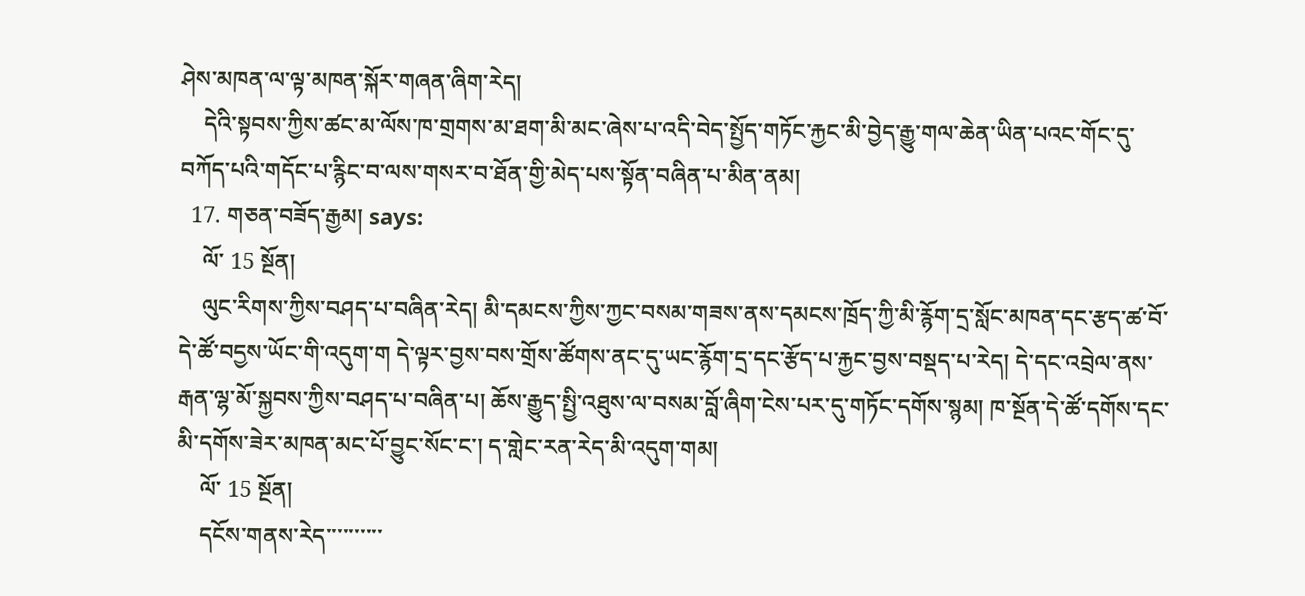ཤེས་མཁན་ལ་ལྟ་མཁན་སྐོར་གཞན་ཞིག་རེད།
    དེའི་སྟབས་ཀྱིས་ཚང་མ་ལོས་ཁ་གྲགས་མ་ཐག་མི་མང་ཞེས་པ་འདི་བེད་སྤྱོད་གཏོང་རྐྱང་མི་བྱེད་རྒྱུ་གལ་ཆེན་ཡིན་པའང་གོང་དུ་བཀོད་པའི་གདོང་པ་རྙིང་བ་ལས་གསར་བ་ཐོན་གྱི་མེད་པས་སྟོན་བཞིན་པ་མིན་ནམ།
  17. གཅན་བཟོད་རྒྱམ། says:
    ལོ་ 15 སྔོན།
    ལུང་རིགས་ཀྱིས་བཤད་པ་བཞིན་རེད། མི་དམངས་ཀྱིས་ཀྱང་བསམ་གཟས་ནས་དམངས་ཁྲོད་ཀྱི་མི་རྙོག་དྲ་སློང་མཁན་དང་རྩད་ཚ་བོ་དེ་ཚོ་བདྱས་ཡོང་གི་འདུག་ག དེ་ལྟར་བྱས་བས་གྲོས་ཚོགས་ནང་དུ་ཡང་རྙོག་དྲ་དང་རྩོད་པ་རྐྱང་བྱས་བསྡད་པ་རེད། དེ་དང་འབྲེལ་ནས་རྒན་ལྷ་མོ་སྐྱབས་ཀྱིས་བཤད་པ་བཞིན་པ། ཆོས་རྒྱུད་སྤྱི་འཐུས་ལ་བསམ་བློ་ཞིག་ངེས་པར་དུ་གཏོང་དགོས་སྙམ། ཁ་སྔོན་དེ་ཚོ་དགོས་དང་མི་དགོས་ཟེར་མཁན་མང་པོ་བྱུང་སོང་ང་། ད་གླེང་རན་རེད་མི་འདུག་གམ།
    ལོ་ 15 སྔོན།
    དངོས་གནས་རེད་་་་་་་་་་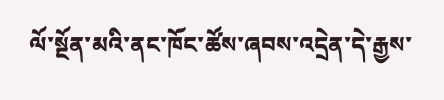ལོ་སྔོན་མའི་ནང་ཁོང་ཚོས་ཞབས་འདྲེན་དེ་རྒྱས་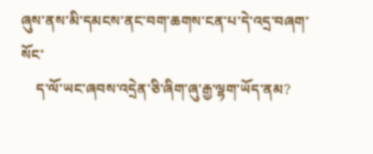ཞུས་ནས་མི་དམངས་ནང་བག་ཆགས་ངན་པ་དེ་འདྲ་བཞག་སོང་
    ད་ལོ་ཡང་ཞབས་འདྲེན་ཅི་ཞིག་ཞུ་རྒྱ་ལྷག་ཡོད་ནམ?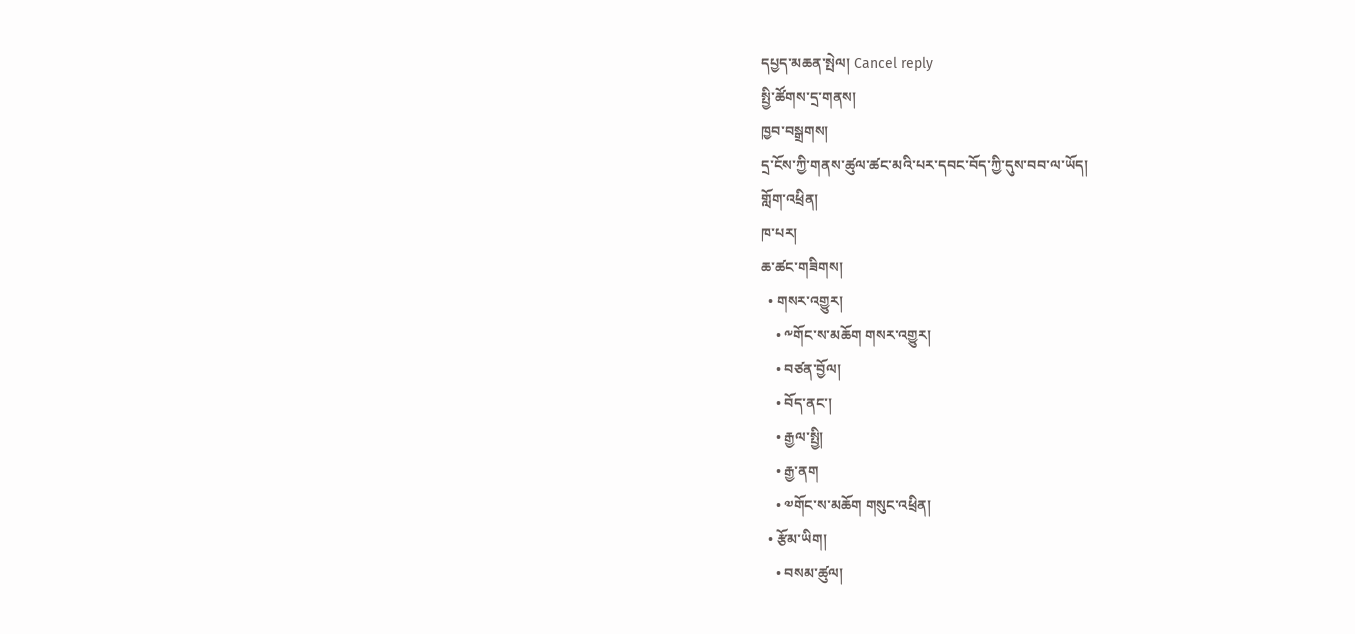དཔྱད་མཆན་སྤེལ། Cancel reply
སྤྱི་ཚོགས་དྲ་གནས།
ཁྱབ་བསྒྲགས།
དྲ་ངོས་ཀྱི་གནས་ཚུལ་ཚང་མའི་པར་དབང་བོད་ཀྱི་དུས་བབ་ལ་ཡོད།
གློག་འཕྲིན།
ཁ་པར།
ཆ་ཚང་གཟིགས།
  • གསར་འགྱུར།
    • ༸གོང་ས་མཆོག གསར་འགྱུར།
    • བཙན་བྱོལ།
    • བོད་ནང་།
    • རྒྱལ་སྤྱི།
    • རྒྱ་ནག
    • ༧གོང་ས་མཆོག གསུང་འཕྲིན།
  • རྩོམ་ཡིག།
    • བསམ་ཚུལ།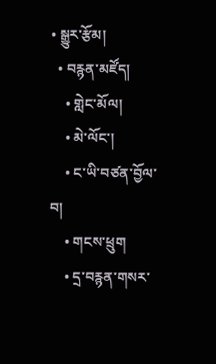• སྒྱུར་རྩོམ།
  • བརྙན་མཛོད།
    • གླེང་མོལ།
    • མེ་ལོང་།
    • ང་ཡི་བཙན་བྱོལ་བ།
    • གངས་ཕྲུག
    • དྲ་བརྙན་གསར་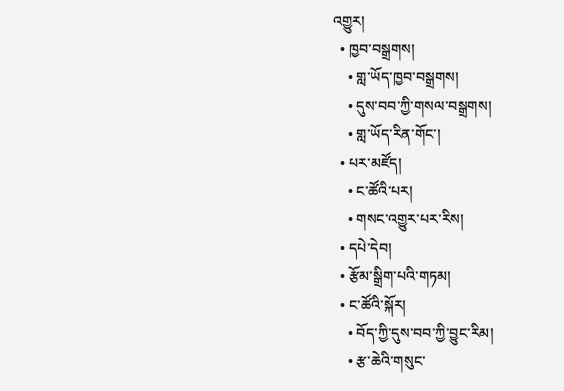འགྱུར།
  • ཁྱབ་བསྒྲགས།
    • གླ་ཡོད་ཁྱབ་བསྒྲགས།
    • དུས་བབ་ཀྱི་གསལ་བསྒྲགས།
    • གླ་ཡོད་རིན་གོང་།
  • པར་མཛོད།
    • ང་ཚོའི་པར།
    • གསང་འགྱུར་པར་རིས།
  • དཔེ་དེབ།
  • རྩོམ་སྒྲིག་པའི་གཏམ།
  • ང་ཚོའི་སྐོར།
    • བོད་ཀྱི་དུས་བབ་ཀྱི་བྱུང་རིམ།
    • རྩ་ཆེའི་གསུང་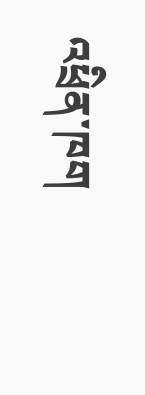འཕྲིན་ཁག